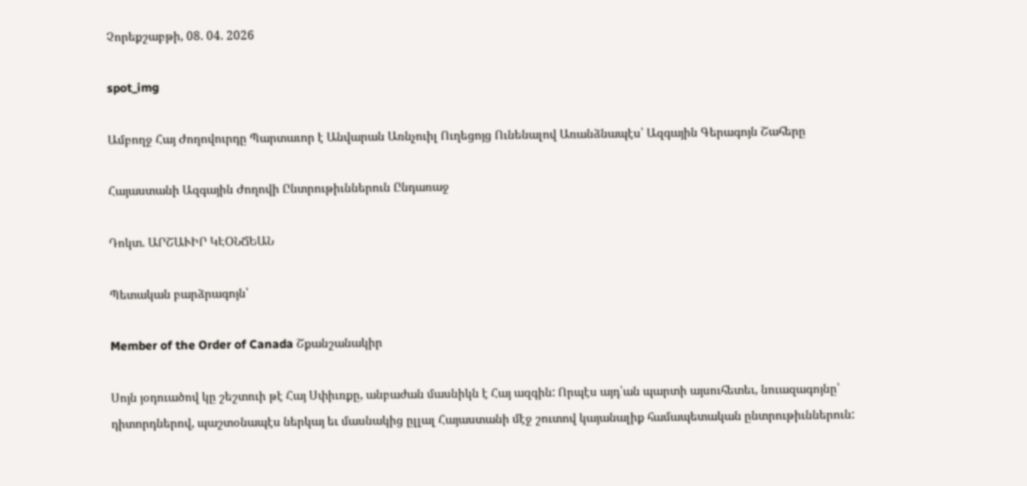Չորեքշաբթի, 08. 04. 2026

spot_img

Ամբողջ Հայ Ժողովուրդը Պարտաւոր է Անվարան Առնչուիլ Ուղեցոյց Ունենալով Առանձնապէս՝ Ազգային Գերագոյն Շահերը

Հայաստանի Ազգային Ժողովի Ընտրութիւններուն Ընդառաջ

Դոկտ. ԱՐՇԱՒԻՐ ԿԷՕՆՃԵԱՆ

Պետական բարձրագոյն՝

Member of the Order of Canada Շքանշանակիր

Սոյն յօդուածով կը շեշտուի թէ Հայ Սփիւռքը, անբաժան մասնիկն է Հայ ազգին: Որպէս այդ՝ան պարտի այսուհետեւ, նուազագոյնը՝ դիտորդներով, պաշտօնապէս ներկայ եւ մասնակից ըլլալ Հայաստանի մէջ շուտով կայանալիք համապետական ընտրութիւններուն: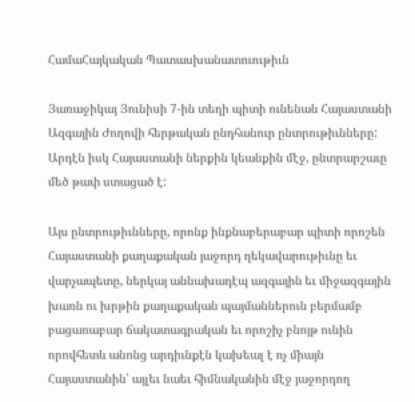ՀամաՀայկական Պատասխանատուութիւն

Յառաջիկայ Յունիսի 7-ին տեղի պիտի ունենան Հայաստանի Ազգային Ժողովի հերթական ընդհանուր ընտրութիւնները: Արդէն իսկ Հայաստանի ներքին կեանքին մէջ, ընտրարշաւը մեծ թափ ստացած է:

Այս ընտրութիւնները, որոնք ինքնաբերաբար պիտի որոշեն Հայաստանի քաղաքական յաջորդ ղեկավարութիւնը եւ վարչապետը, ներկայ աննախադէպ ազգային եւ միջազգային խառն ու խրթին քաղաքական պայմաններուն բերմամբ բացառաբար ճակատագրական եւ որոշիչ բնոյթ ունին որովհետև անոնց արդիւնքէն կախեալ է ոչ միայն Հայաստանին՝ այլեւ նաեւ հիմնականին մէջ յաջորդող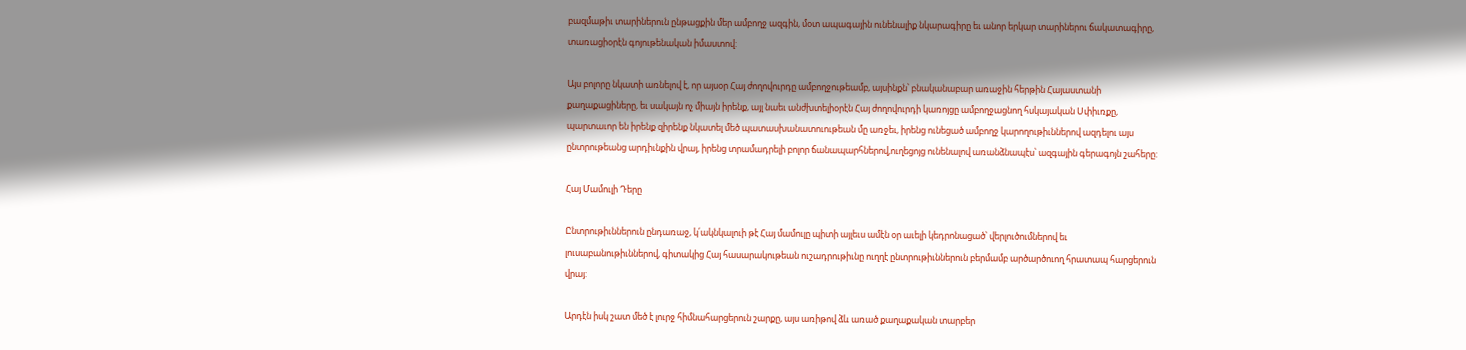բազմաթիւ տարիներուն ընթացքին մեր ամբողջ ազգին, մօտ ապագային ունենալիք նկարագիրը եւ անոր երկար տարիներու ճակատագիրը, տառացիօրէն գոյութենական իմաստով:

Այս բոլորը նկատի առնելով է, որ այսօր Հայ ժողովուրդը ամբողջութեամբ, այսինքն՝ բնականաբար առաջին հերթին Հայաստանի քաղաքացիները, եւ սակայն ոչ միայն իրենք, այլ նաեւ անժխտելիօրէն Հայ ժողովուրդի կառոյցը ամբողջացնող հսկայական Սփիւռքը, պարտաւոր են իրենք զիրենք նկատել մեծ պատասխանատուութեան մը առջեւ, իրենց ունեցած ամբողջ կարողութիւններով ազդելու այս ընտրութեանց արդիւնքին վրայ, իրենց տրամադրելի բոլոր ճանապարհներով,ուղեցոյց ունենալով առանձնապէս՝ ազգային գերագոյն շահերը:

Հայ Մամուլի Դերը

Ընտրութիւններուն ընդառաջ, կ՛ակնկալուի թէ Հայ մամուլը պիտի այլեւս ամէն օր աւելի կեդրոնացած՝ վերլուծումներով եւ լուսաբանութիւններով, գիտակից Հայ հասարակութեան ուշադրութիւնը ուղղէ ընտրութիւններուն բերմամբ արծարծուող հրատապ հարցերուն վրայ:

Արդէն իսկ շատ մեծ է լուրջ հիմնահարցերուն շարքը, այս առիթով ձև առած քաղաքական տարբեր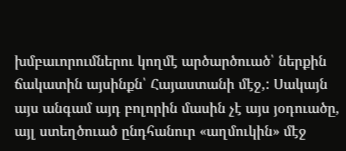խմբաւորումներու կողմէ արծարծուած՝ ներքին ճակատին այսինքն՝ Հայաստանի մէջ,: Սակայն այս անգամ այդ բոլորին մասին չէ այս յօդուածը, այլ ստեղծուած ընդհանուր «աղմուկին» մէջ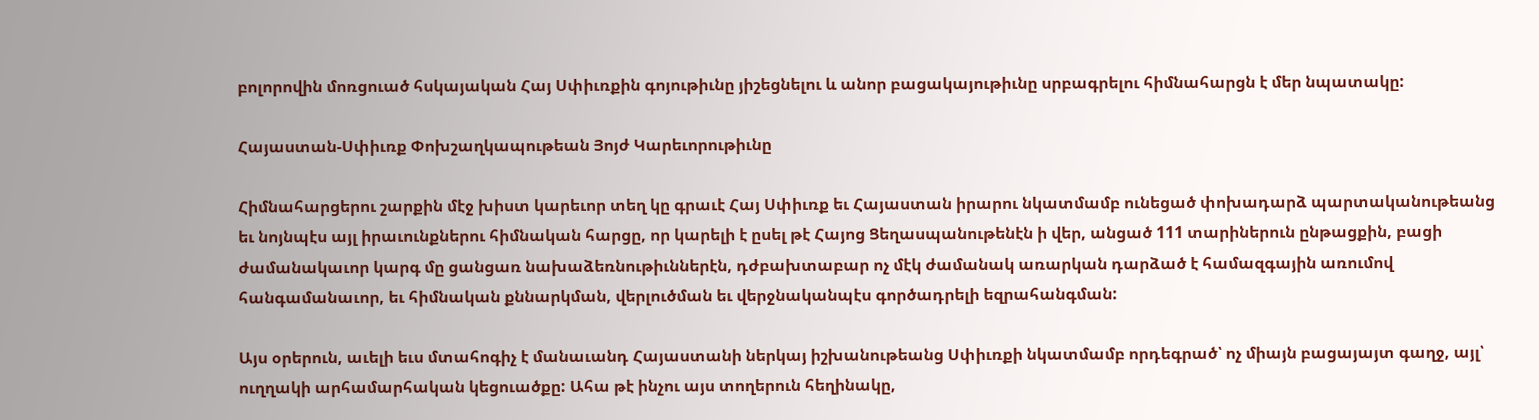բոլորովին մոռցուած հսկայական Հայ Սփիւռքին գոյութիւնը յիշեցնելու և անոր բացակայութիւնը սրբագրելու հիմնահարցն է մեր նպատակը:

Հայաստան-Սփիւռք Փոխշաղկապութեան Յոյժ Կարեւորութիւնը

Հիմնահարցերու շարքին մէջ խիստ կարեւոր տեղ կը գրաւէ Հայ Սփիւռք եւ Հայաստան իրարու նկատմամբ ունեցած փոխադարձ պարտականութեանց եւ նոյնպէս այլ իրաւունքներու հիմնական հարցը, որ կարելի է ըսել թէ Հայոց Ցեղասպանութենէն ի վեր, անցած 111 տարիներուն ընթացքին, բացի ժամանակաւոր կարգ մը ցանցառ նախաձեռնութիւններէն, դժբախտաբար ոչ մէկ ժամանակ առարկան դարձած է համազգային առումով հանգամանաւոր, եւ հիմնական քննարկման, վերլուծման եւ վերջնականպէս գործադրելի եզրահանգման:

Այս օրերուն, աւելի եւս մտահոգիչ է մանաւանդ Հայաստանի ներկայ իշխանութեանց Սփիւռքի նկատմամբ որդեգրած՝ ոչ միայն բացայայտ գաղջ, այլ՝ ուղղակի արհամարհական կեցուածքը: Ահա թէ ինչու այս տողերուն հեղինակը,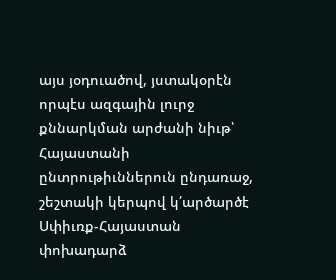այս յօդուածով, յստակօրէն որպէս ազգային լուրջ քննարկման արժանի նիւթ՝ Հայաստանի ընտրութիւններուն ընդառաջ, շեշտակի կերպով կ՛արծարծէ  Սփիւռք-Հայաստան փոխադարձ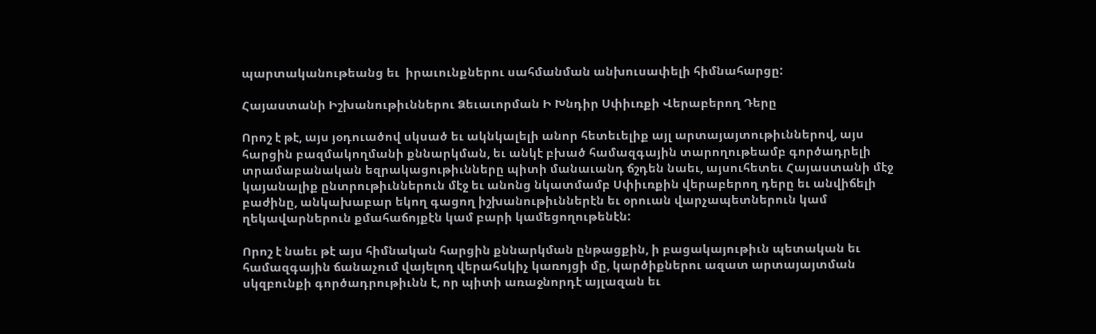պարտականութեանց եւ  իրաւունքներու սահմանման անխուսափելի հիմնահարցը:

Հայաստանի Իշխանութիւններու Ձեւաւորման Ի Խնդիր Սփիւռքի Վերաբերող Դերը

Որոշ է թէ, այս յօդուածով սկսած եւ ակնկալելի անոր հետեւելիք այլ արտայայտութիւններով, այս հարցին բազմակողմանի քննարկման, եւ անկէ բխած համազգային տարողութեամբ գործադրելի տրամաբանական եզրակացութիւնները պիտի մանաւանդ ճշդեն նաեւ, այսուհետեւ Հայաստանի մէջ կայանալիք ընտրութիւններուն մէջ եւ անոնց նկատմամբ Սփիւռքին վերաբերող դերը եւ անվիճելի բաժինը, անկախաբար եկող գացող իշխանութիւններէն եւ օրուան վարչապետներուն կամ ղեկավարներուն քմահաճոյքէն կամ բարի կամեցողութենէն:

Որոշ է նաեւ թէ այս հիմնական հարցին քննարկման ընթացքին, ի բացակայութիւն պետական եւ համազգային ճանաչում վայելող վերահսկիչ կառոյցի մը, կարծիքներու ազատ արտայայտման սկզբունքի գործադրութիւնն է, որ պիտի առաջնորդէ այլազան եւ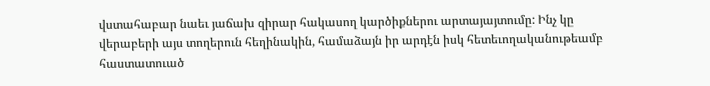վստահաբար նաեւ յաճախ զիրար հակասող կարծիքներու արտայայտումը: Ինչ կը վերաբերի այս տողերուն հեղինակին, համաձայն իր արդէն իսկ հետեւողականութեամբ հաստատուած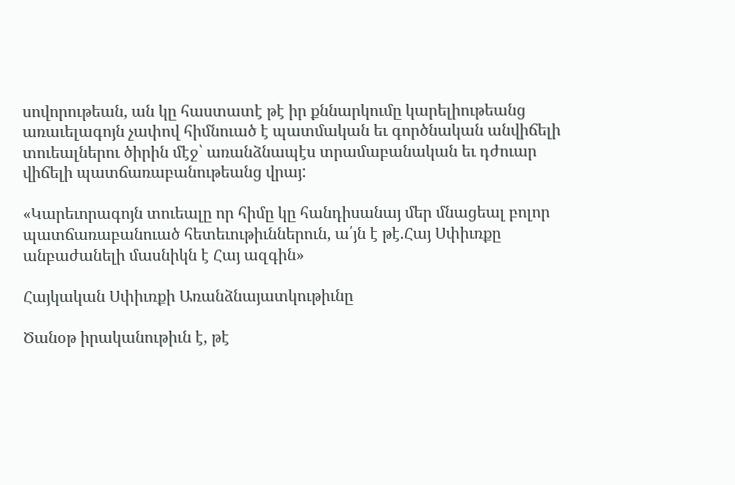սովորութեան, ան կը հաստատէ թէ իր քննարկումը կարելիութեանց առաւելագոյն չափով հիմնուած է պատմական եւ գործնական անվիճելի տուեալներու ծիրին մէջ՝ առանձնապէս տրամաբանական եւ դժուար վիճելի պատճառաբանութեանց վրայ:

«Կարեւորագոյն տուեալը որ հիմը կը հանդիսանայ մեր մնացեալ բոլոր պատճառաբանուած հետեւութիւններուն, ա՛յն է թէ.Հայ Սփիւռքը անբաժանելի մասնիկն է Հայ ազգին»

Հայկական Սփիւռքի Առանձնայատկութիւնը

Ծանօթ իրականութիւն է, թէ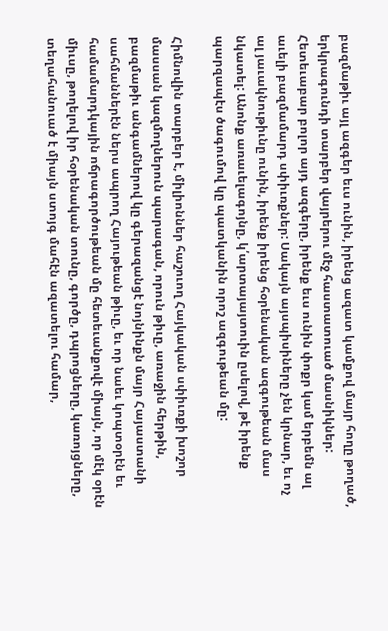բազմաթիւ այլ ազգեր եւս ունին, իրենց ազատ կամքով մայր հողը թողած, երկրագունդի տարբեր վայրերու մէջ հաստատուած մասնիկներ: Հետեւաբար բոլոր այդ ազգերը, իրենք եւս ունին փոքր կամ երբեմն ալ աւելի բազմամարդ սփիւռքներ: Սակայն այսպիսիները չեն կրնար, եւ ոչ ալ յաւակնութիւնը ունին, իրենք իրենց հօրենական ազգութեան մաս նկատել: Անոնք առաւելագոյնը, կ՛արտայայտուին ըսելով, թէ իրենք պարզապէս ծագումով կը պատկանին որոշ ազգութեան մը:

Հիմնովին տարբեր է, միլիոններ հաշուող Հայկական սփիւռքի խոշոր մասսան կազմողներուն պարագան, որուն թիւը, առաջին հերթին, բազմաթիւ անգամներով կը գերազանցէ նոյնինքն մայր Հայաստանի սահմաններէն ներս ապրող Հայութեան թիւը, եւ որ նաեւ կոպտօրէն եւ համամարդկային ոճրագործութեան մը հետեւանքովէ միայն, որ մէկ օրէն միւսը, թողելով իր հօրենական տունը, գործը, դպրոցները, կառոյցները, տեղահանուած է միայն ստոյգ մահէն ազատելու համար,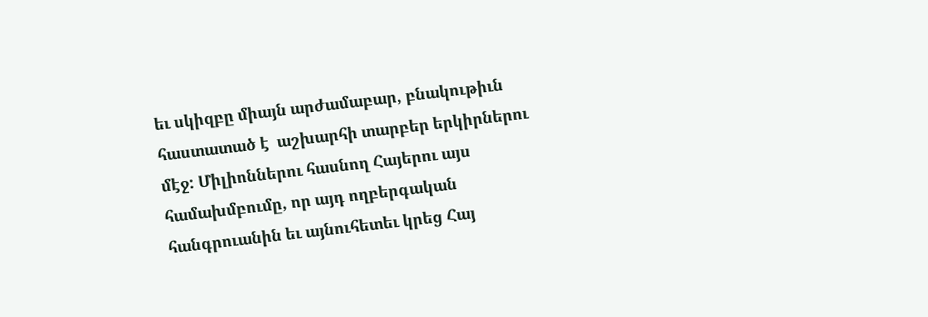եւ սկիզբը միայն արժամաբար, բնակութիւն հաստատած է  աշխարհի տարբեր երկիրներու մէջ: Միլիոններու հասնող Հայերու այս համախմբումը, որ այդ ողբերգական հանգրուանին եւ այնուհետեւ կրեց Հայ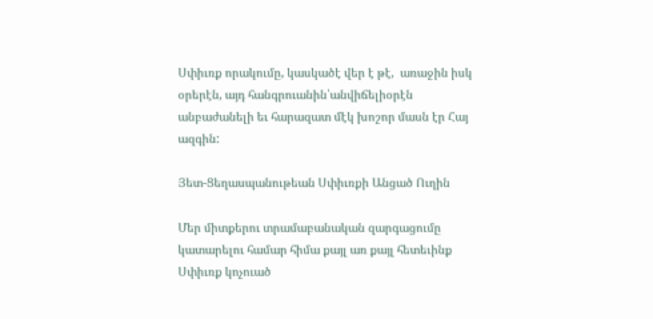Սփիւռք որակումը, կասկածէ վեր է թէ,  առաջին իսկ օրերէն, այդ հանգրուանին՝անվիճելիօրէն անբաժանելի եւ հարազատ մէկ խոշոր մասն էր Հայ ազգին:

Յետ-Ցեղասպանութեան Սփիւռքի Անցած Ուղին

Մեր միտքերու տրամաբանական զարգացումը կատարելու համար հիմա քայլ առ քայլ հետեւինք Սփիւռք կոչուած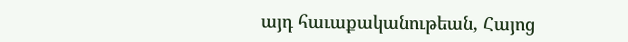այդ հաւաքականութեան, Հայոց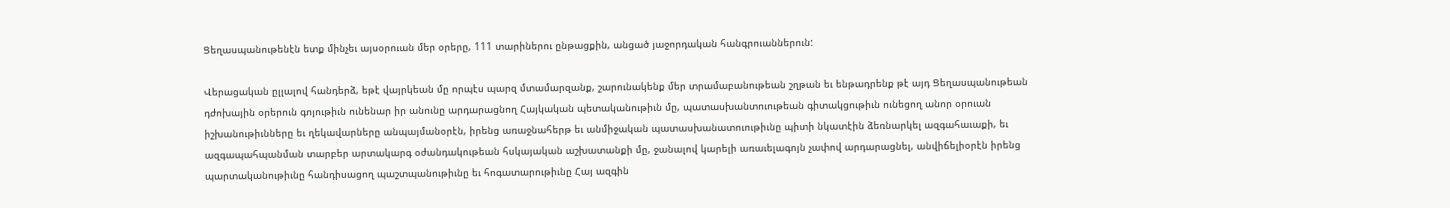Ցեղասպանութենէն ետք մինչեւ այսօրուան մեր օրերը, 111 տարիներու ընթացքին, անցած յաջորդական հանգրուաններուն:

Վերացական ըլլալով հանդերձ, եթէ վայրկեան մը որպէս պարզ մտամարզանք, շարունակենք մեր տրամաբանութեան շղթան եւ ենթադրենք թէ այդ Ցեղասպանութեան դժոխային օրերուն գոյութիւն ունենար իր անունը արդարացնող Հայկական պետականութիւն մը, պատասխանտուութեան գիտակցութիւն ունեցող անոր օրուան իշխանութիւնները եւ ղեկավարները անպայմանօրէն, իրենց առաջնահերթ եւ անմիջական պատասխանատուութիւնը պիտի նկատէին ձեռնարկել ազգահաւաքի, եւ ազգապահպանման տարբեր արտակարգ օժանդակութեան հսկայական աշխատանքի մը, ջանալով կարելի առաւելագոյն չափով արդարացնել, անվիճելիօրէն իրենց պարտականութիւնը հանդիսացող պաշտպանութիւնը եւ հոգատարութիւնը Հայ ազգին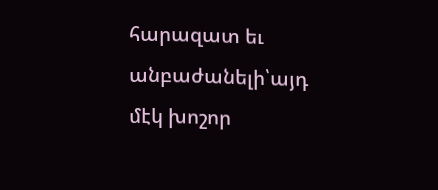հարազատ եւ անբաժանելի՝այդ մէկ խոշոր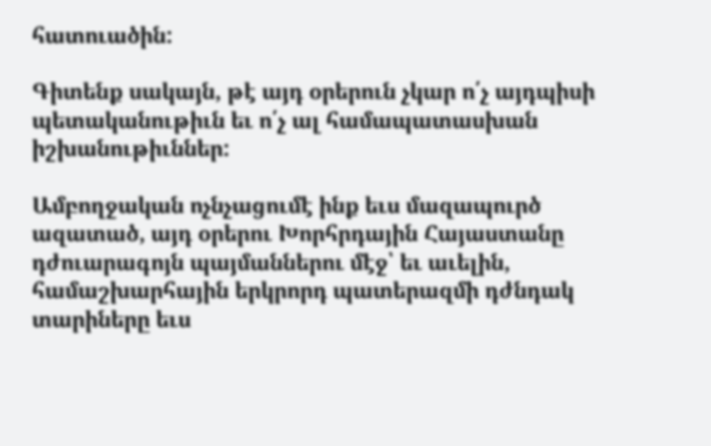հատուածին:

Գիտենք սակայն, թէ այդ օրերուն չկար ո՛չ այդպիսի պետականութիւն եւ ո՛չ ալ համապատասխան իշխանութիւններ:

Ամբողջական ոչնչացումէ ինք եւս մազապուրծ ազատած, այդ օրերու Խորհրդային Հայաստանը դժուարագոյն պայմաններու մէջ՝ եւ աւելին, համաշխարհային երկրորդ պատերազմի դժնդակ տարիները եւս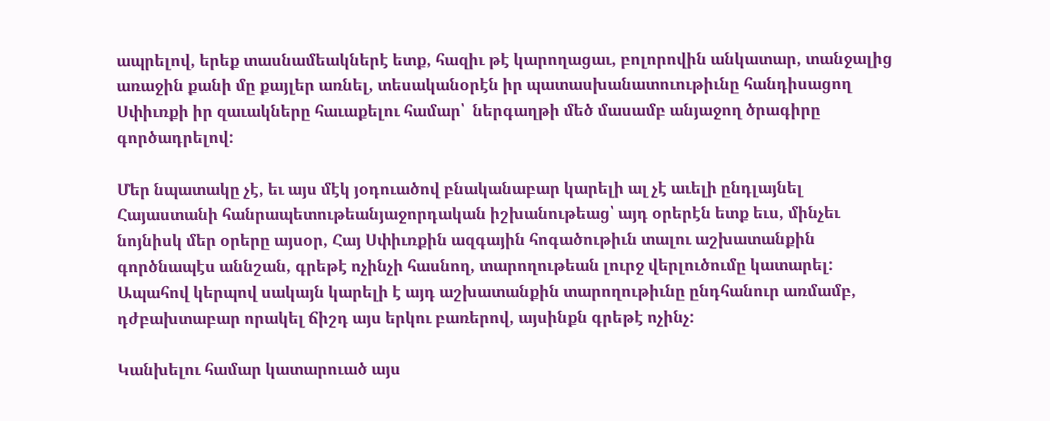ապրելով, երեք տասնամեակներէ ետք, հազիւ թէ կարողացաւ, բոլորովին անկատար, տանջալից առաջին քանի մը քայլեր առնել, տեսականօրէն իր պատասխանատուութիւնը հանդիսացող Սփիւռքի իր զաւակները հաւաքելու համար՝  ներգաղթի մեծ մասամբ անյաջող ծրագիրը գործադրելով:

Մեր նպատակը չէ, եւ այս մէկ յօդուածով բնականաբար կարելի ալ չէ աւելի ընդլայնել Հայաստանի հանրապետութեանյաջորդական իշխանութեաց՝ այդ օրերէն ետք եւս, մինչեւ նոյնիսկ մեր օրերը այսօր, Հայ Սփիւռքին ազգային հոգածութիւն տալու աշխատանքին գործնապէս աննշան, գրեթէ ոչինչի հասնող, տարողութեան լուրջ վերլուծումը կատարել: Ապահով կերպով սակայն կարելի է այդ աշխատանքին տարողութիւնը ընդհանուր առմամբ, դժբախտաբար որակել ճիշդ այս երկու բառերով, այսինքն գրեթէ ոչինչ:

Կանխելու համար կատարուած այս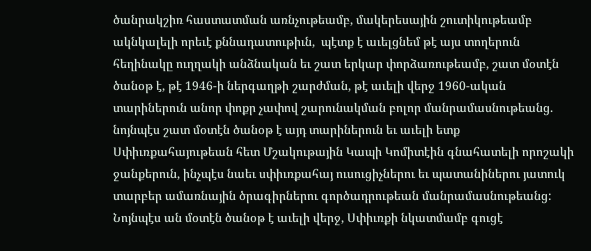ծանրակշիռ հաստատման առնչութեամբ, մակերեսային շուտիկութեամբ ակնկալելի որեւէ քննադատութիւն,  պէտք է աւելցնեմ թէ այս տողերուն հեղինակը ուղղակի անձնական եւ շատ երկար փորձառութեամբ, շատ մօտէն ծանօթ է, թէ 1946-ի ներգաղթի շարժման, թէ աւելի վերջ 1960-ական տարիներուն անոր փոքր չափով շարունակման բոլոր մանրամասնութեանց. նոյնպէս շատ մօտէն ծանօթ է այդ տարիներուն եւ աւելի ետք Սփիւռքահայութեան հետ Մշակութային Կապի Կոմիտէին գնահատելի որոշակի ջանքերուն, ինչպէս նաեւ սփիւռքահայ ուսուցիչներու եւ պատանիներու յատուկ տարբեր ամառնային ծրագիրներու գործադրութեան մանրամասնութեանց: Նոյնպէս ան մօտէն ծանօթ է աւելի վերջ, Սփիւռքի նկատմամբ գուցէ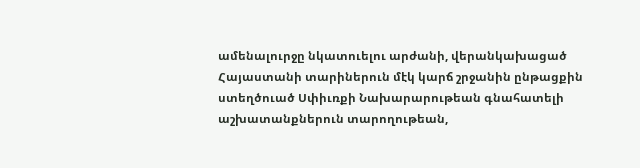ամենալուրջը նկատուելու արժանի, վերանկախացած Հայաստանի տարիներուն մէկ կարճ շրջանին ընթացքին ստեղծուած Սփիւռքի Նախարարութեան գնահատելի աշխատանքներուն տարողութեան,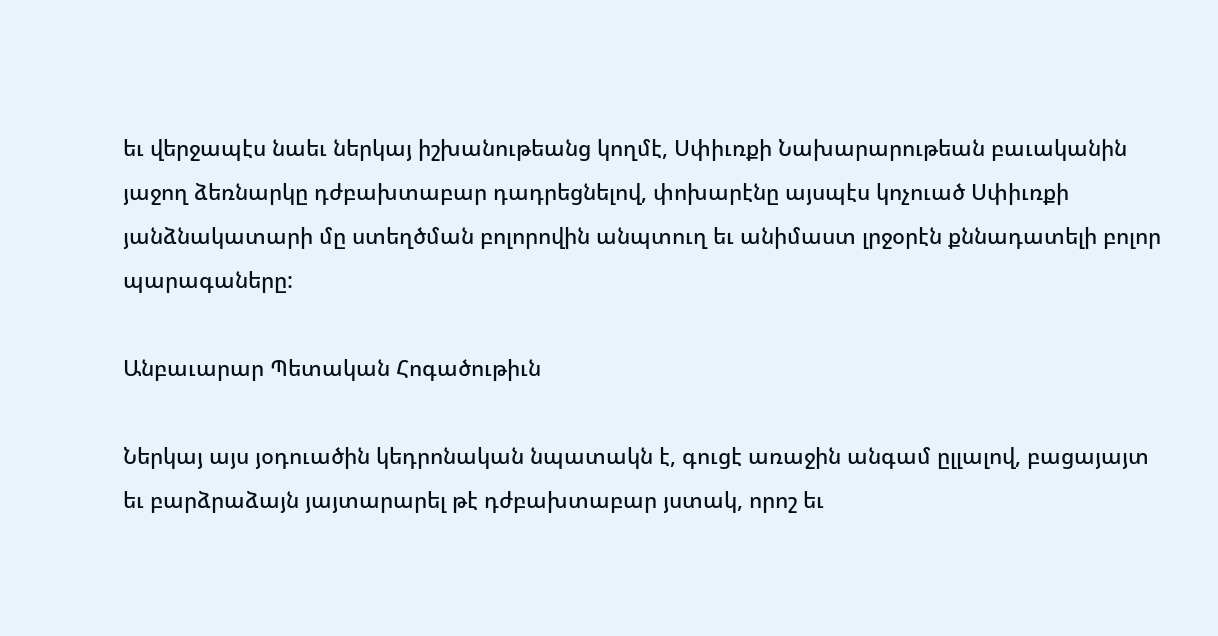եւ վերջապէս նաեւ ներկայ իշխանութեանց կողմէ, Սփիւռքի Նախարարութեան բաւականին յաջող ձեռնարկը դժբախտաբար դադրեցնելով, փոխարէնը այսպէս կոչուած Սփիւռքի յանձնակատարի մը ստեղծման բոլորովին անպտուղ եւ անիմաստ լրջօրէն քննադատելի բոլոր պարագաները:

Անբաւարար Պետական Հոգածութիւն

Ներկայ այս յօդուածին կեդրոնական նպատակն է, գուցէ առաջին անգամ ըլլալով, բացայայտ եւ բարձրաձայն յայտարարել թէ դժբախտաբար յստակ, որոշ եւ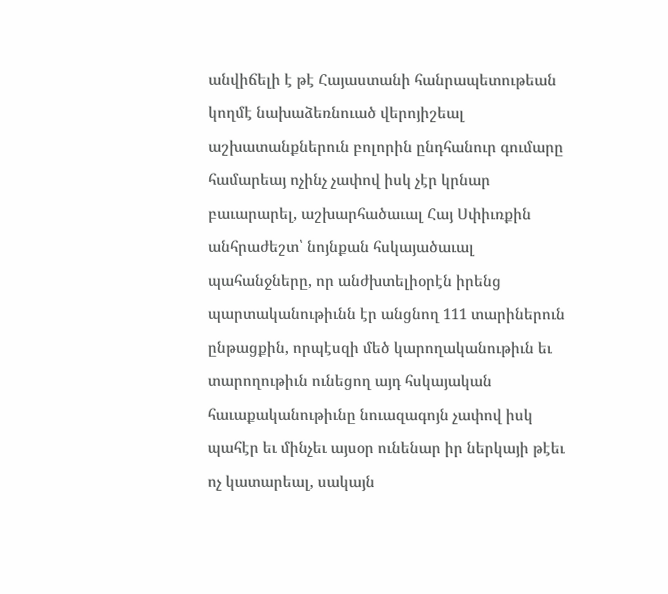անվիճելի է թէ Հայաստանի հանրապետութեան կողմէ նախաձեռնուած վերոյիշեալ աշխատանքներուն բոլորին ընդհանուր գումարը համարեայ ոչինչ չափով իսկ չէր կրնար բաւարարել, աշխարհածաւալ Հայ Սփիւռքին անհրաժեշտ՝ նոյնքան հսկայածաւալ պահանջները, որ անժխտելիօրէն իրենց պարտականութիւնն էր անցնող 111 տարիներուն ընթացքին, որպէսզի մեծ կարողականութիւն եւ տարողութիւն ունեցող այդ հսկայական հաւաքականութիւնը նուազագոյն չափով իսկ պահէր եւ մինչեւ այսօր ունենար իր ներկայի թէեւ ոչ կատարեալ, սակայն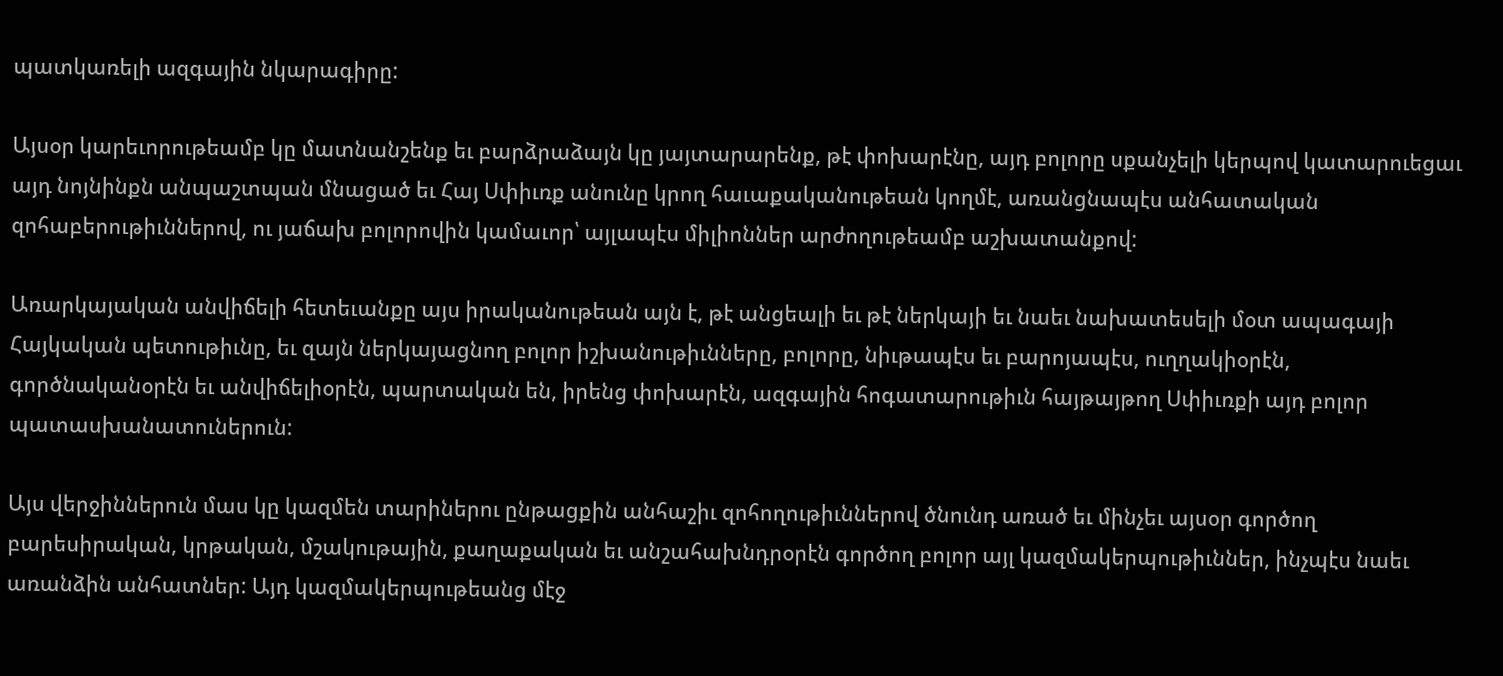պատկառելի ազգային նկարագիրը:

Այսօր կարեւորութեամբ կը մատնանշենք եւ բարձրաձայն կը յայտարարենք, թէ փոխարէնը, այդ բոլորը սքանչելի կերպով կատարուեցաւ այդ նոյնինքն անպաշտպան մնացած եւ Հայ Սփիւռք անունը կրող հաւաքականութեան կողմէ, առանցնապէս անհատական զոհաբերութիւններով, ու յաճախ բոլորովին կամաւոր՝ այլապէս միլիոններ արժողութեամբ աշխատանքով:

Առարկայական անվիճելի հետեւանքը այս իրականութեան այն է, թէ անցեալի եւ թէ ներկայի եւ նաեւ նախատեսելի մօտ ապագայի Հայկական պետութիւնը, եւ զայն ներկայացնող բոլոր իշխանութիւնները, բոլորը, նիւթապէս եւ բարոյապէս, ուղղակիօրէն, գործնականօրէն եւ անվիճելիօրէն, պարտական են, իրենց փոխարէն, ազգային հոգատարութիւն հայթայթող Սփիւռքի այդ բոլոր պատասխանատուներուն:

Այս վերջիններուն մաս կը կազմեն տարիներու ընթացքին անհաշիւ զոհողութիւններով ծնունդ առած եւ մինչեւ այսօր գործող բարեսիրական, կրթական, մշակութային, քաղաքական եւ անշահախնդրօրէն գործող բոլոր այլ կազմակերպութիւններ, ինչպէս նաեւ առանձին անհատներ: Այդ կազմակերպութեանց մէջ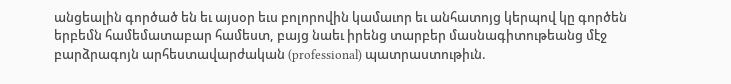անցեալին գործած են եւ այսօր եւս բոլորովին կամաւոր եւ անհատոյց կերպով կը գործեն երբեմն համեմատաբար համեստ, բայց նաեւ իրենց տարբեր մասնագիտութեանց մէջ բարձրագոյն արհեստավարժական (professional) պատրաստութիւն.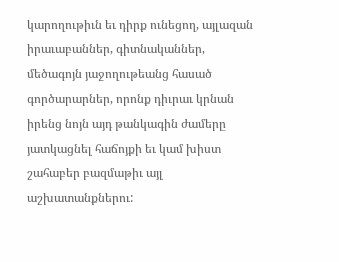կարողութիւն եւ դիրք ունեցող, այլազան իրաւաբաններ, գիտնականներ,  մեծագոյն յաջողութեանց հասած գործարարներ, որոնք դիւրաւ կրնան իրենց նոյն այդ թանկագին ժամերը յատկացնել հաճոյքի եւ կամ խիստ շահաբեր բազմաթիւ այլ աշխատանքներու: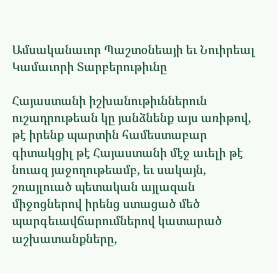Ամսականաւոր Պաշտօնեայի եւ Նուիրեալ Կամաւորի Տարբերութիւնը

Հայաստանի իշխանութիւններուն ուշադրութեան կը յանձնենք այս առիթով, թէ իրենք պարտին համեստաբար գիտակցիլ թէ Հայաստանի մէջ աւելի թէ նուազ յաջողութեամբ, եւ սակայն, շռայլուած պետական այլազան միջոցներով իրենց ստացած մեծ պարգեւավճարումներով կատարած աշխատանքները,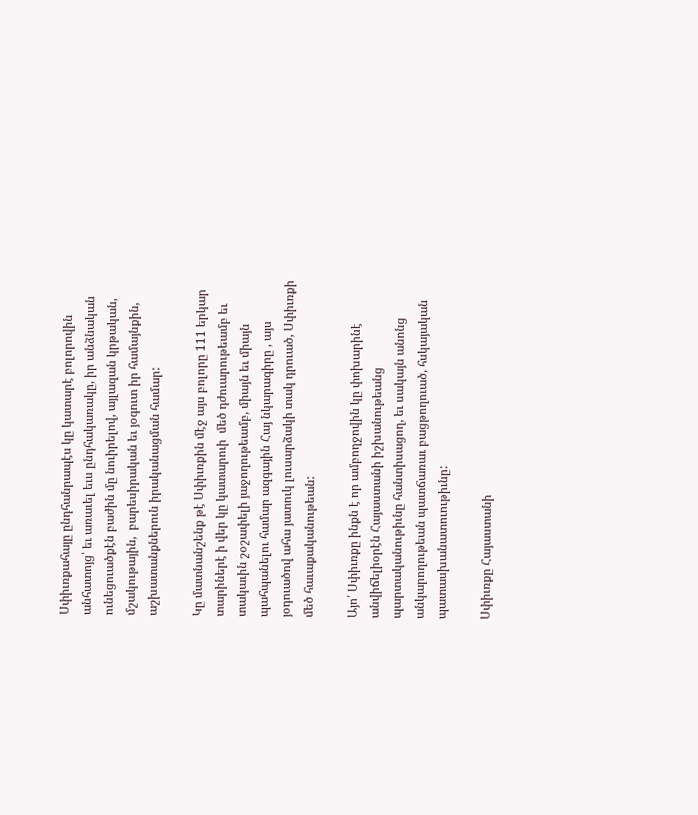Սփիւռքահայը ընդհանրապէս կը կատարէ բոլորովին անհատոյց՝ եւ առաւել եւս ընդհակառակը, իր անձնական ունեցուածքէն բաժին մը նուիրելով, այլազան կրթական, մշակութային,  բարեսիրական եւ յօգուտ իր համայնքին, աշխատանքներուն իրականացման համար:

Կը մատնանշենք թէ Սփիւռքին մէջ այս բոլորը 111 երկար տարիներէ ի վեր կը կատարուի  մեծ դժուարութեամբ եւ տակաւին շօշափելի յաջողութեամբ, միայն եւ միայն պահպանելու համար ազգային Հայ նկարագիրը , այս յօդուածով ահա յատուկ լուսարձակի տակ դրուած, Սփիւռքի մեծ հաւաքականութեան:

Այո՛ Սփիւռքը ինքն է որ ամբողջովին կը փոխարինէ անվիճելիօրէն Հայաստանի իշխանութեանց պարտականութիւնը հանտիսացող, եւ սակայն անոնց անկարողութեան պատճառաւ բացթողուած, հսկայական պատասխանատուութիւնը:

Սփիւռքը Հայաստանի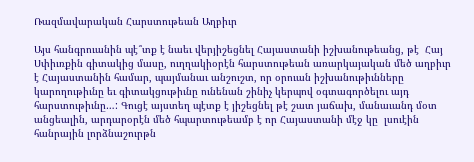Ռազմավարական Հարստութեան Աղբիւր

Այս հանգրուանին պէ՞տք է նաեւ վերյիշեցնել Հայաստանի իշխանութեանց, թէ  Հայ Սփիւռքին գիտակից մասը, ուղղակիօրէն հարստութեան առարկայական մեծ աղբիւր է Հայաստանին համար, պայմանաւ անշուշտ, որ օրուան իշխանութիւնները կարողութիւնը եւ գիտակցութիւնը ունենան շինիչ կերպով օգտագործելու այդ հարստութիւնը…: Գուցէ այստեղ պէտք է յիշեցնել թէ շատ յաճախ, մանաւանդ մօտ անցեալին, արդարօրէն մեծ հպարտութեամբ է որ Հայաստանի մէջ կը  լսուէին հանրային լորձնաշուրթն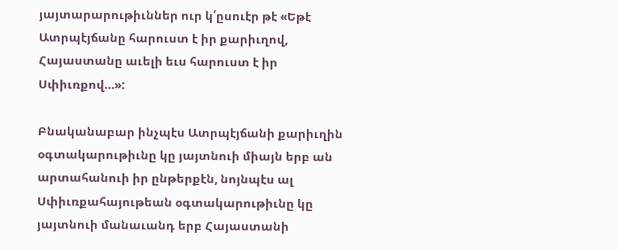յայտարարութիւններ ուր կ՛ըսուէր թէ «Եթէ Ատրպէյճանը հարուստ է իր քարիւղով, Հայաստանը աւելի եւս հարուստ է իր Սփիւռքով…»:

Բնականաբար ինչպէս Ատրպէյճանի քարիւղին օգտակարութիւնը կը յայտնուի միայն երբ ան արտահանուի իր ընթերքէն, նոյնպէս ալ Սփիւռքահայութեան օգտակարութիւնը կը յայտնուի մանաւանդ երբ Հայաստանի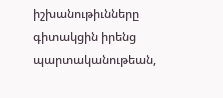իշխանութիւնները գիտակցին իրենց պարտականութեան,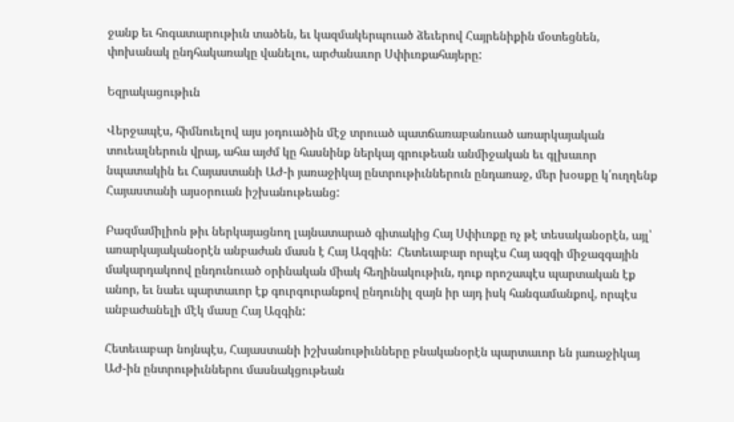ջանք եւ հոգատարութիւն տածեն, եւ կազմակերպուած ձեւերով Հայրենիքին մօտեցնեն, փոխանակ ընդհակառակը վանելու, արժանաւոր Սփիւռքահայերը:

Եզրակացութիւն

Վերջապէս, հիմնուելով այս յօդուածին մէջ տրուած պատճառաբանուած առարկայական տուեալներուն վրայ, ահա այժմ կը հասնինք ներկայ գրութեան անմիջական եւ գլխաւոր նպատակին եւ Հայաստանի ԱԺ-ի յառաջիկայ ընտրութիւններուն ընդառաջ, մեր խօսքը կ՛ուղղենք Հայաստանի այսօրուան իշխանութեանց:

Բազմամիլիոն թիւ ներկայացնող լայնատարած գիտակից Հայ Սփիւռքը ոչ թէ տեսականօրէն, այլ՝ առարկայականօրէն անբաժան մասն է Հայ Ազգին:  Հետեւաբար որպէս Հայ ազգի միջազգային մակարդակոով ընդունուած օրինական միակ հեղինակութիւն, դուք որոշապէս պարտական էք անոր, եւ նաեւ պարտաւոր էք գուրգուրանքով ընդունիլ զայն իր այդ իսկ հանգամանքով, որպէս անբաժանելի մէկ մասը Հայ Ազգին:

Հետեւաբար նոյնպէս, Հայաստանի իշխանութիւնները բնականօրէն պարտաւոր են յառաջիկայ ԱԺ-ին ընտրութիւններու մասնակցութեան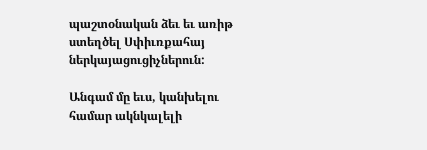պաշտօնական ձեւ եւ առիթ ստեղծել Սփիւռքահայ ներկայացուցիչներուն:

Անգամ մը եւս, կանխելու համար ակնկալելի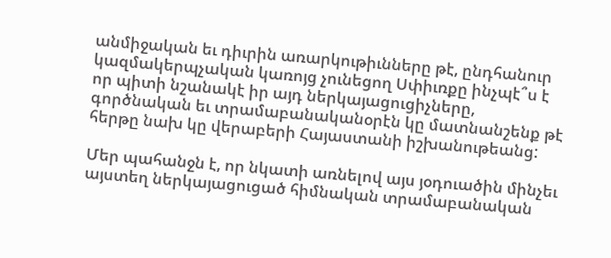անմիջական եւ դիւրին առարկութիւնները թէ, ընդհանուր կազմակերպչական կառոյց չունեցող Սփիւռքը ինչպէ՞ս է որ պիտի նշանակէ իր այդ ներկայացուցիչները,  գործնական եւ տրամաբանականօրէն կը մատնանշենք թէ հերթը նախ կը վերաբերի Հայաստանի իշխանութեանց:

Մեր պահանջն է, որ նկատի առնելով այս յօդուածին մինչեւ այստեղ ներկայացուցած հիմնական տրամաբանական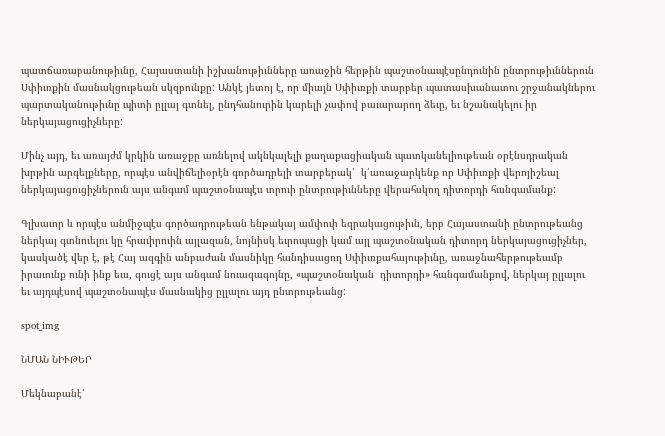պատճառաբանութիւնը, Հայաստանի իշխանութիւնները առաջին հերթին պաշտօնապէսընդունին ընտրութիւններուն Սփիւռքին մասնակցութեան սկզբունքը: Անկէ յետոյ է, որ միայն Սփիւռքի տարբեր պատասխանատու շրջանակներու պարտականութիւնը պիտի ըլլայ գտնել, ընդհանուրին կարելի չափով բաւարարող ձեւը, եւ նշանակելու իր ներկայացուցիչները:

Մինչ այդ, եւ առայժմ կրկին առաջքը առնելով ակնկալելի քաղաքացիական պատկանելիութեան օրէնսդրական խրթին արգելքները, որպէս անվիճելիօրէն գործադրելի տարբերակ՝  կ՛առաջարկենք որ Սփիւռքի վերոյիշեալ ներկայացուցիչներուն այս անգամ պաշտօնապէս տրուի ընտրութիւնները վերահսկող դիտորդի հանգամանք:

Գլխաւոր և որպէս անմիջպէս գործադրութեան ենթակայ ամփոփ եզրակացութիւն, երբ Հայաստանի ընտրութեանց ներկայ գտնուելու կը հրաւիրուին այլազան, նոյնիսկ եւրոպացի կամ այլ պաշտօնական դիտորդ ներկայացուցիչներ, կասկածէ վեր է, թէ Հայ ազգին անբաժան մասնիկը հանդիսացող Սփիւռքահայութիւնը, առաջնահերթութեամբ իրաւունք ունի ինք եւս, գուցէ այս անգամ նուազագոյնը, «պաշտօնական  դիտորդի» հանգամանքով, ներկայ ըլլալու եւ այդպէսով պաշտօնապէս մասնակից ըլլալու այդ ընտրութեանց:

spot_img

ՆՄԱՆ ՆԻՒԹԵՐ

Մեկնաբանէ՛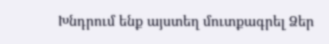Խնդրում ենք այստեղ մուտքագրել Ձեր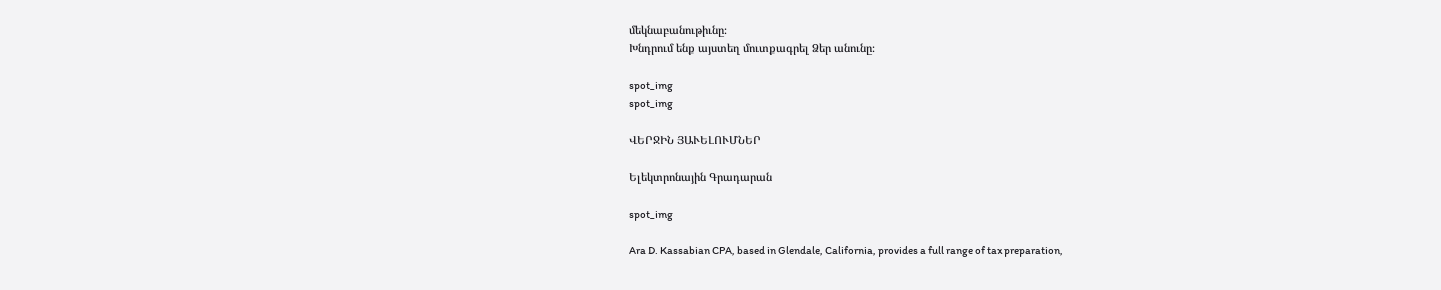մեկնաբանութիւնը։
Խնդրում ենք այստեղ մուտքագրել Ձեր անունը։

spot_img
spot_img

ՎԵՐՋԻՆ ՅԱՒԵԼՈՒՄՆԵՐ

Ելեկտրոնային Գրադարան

spot_img

Ara D. Kassabian CPA, based in Glendale, California, provides a full range of tax preparation,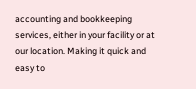accounting and bookkeeping services, either in your facility or at our location. Making it quick and easy to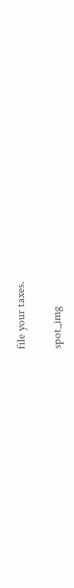file your taxes.

spot_img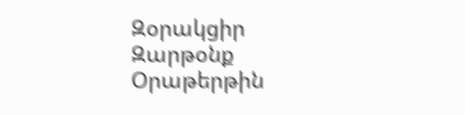Զօրակցիր Զարթօնք Օրաթերթին